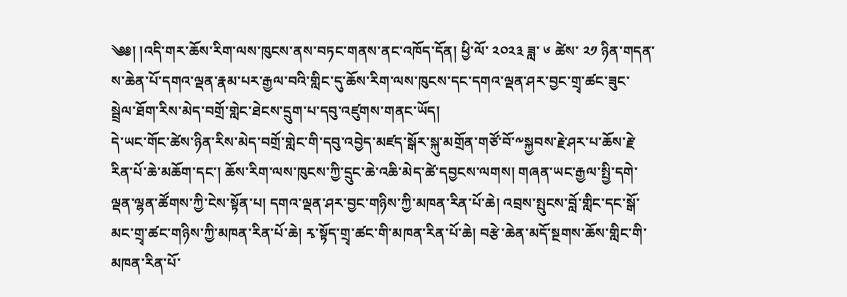༄༅། །འདི་གར་ཆོས་རིག་ལས་ཁུངས་ནས་བཏང་གནས་ནང་འཁོད་དོན། ཕྱི་ལོ་ ༢༠༢༣ ཟླ་ ༦ ཚེས་ ༢༡ ཉིན་གདན་ས་ཆེན་པོ་དགའ་ལྡན་རྣམ་པར་རྒྱལ་བའི་གླིང་དུ་ཆོས་རིག་ལས་ཁུངས་དང་དགའ་ལྡན་ཤར་བྱང་གྲྭ་ཚང་ཟུང་སྦྲེལ་ཐོག་ཪིས་མེད་བགྲོ་གླེང་ཐེངས་དྲུག་པ་དབུ་འཛུགས་གནང་ཡོད།
དེ་ཡང་གོང་ཚེས་ཉིན་རིས་མེད་བགྲོ་གླེང་གི་དབུ་འབྱེད་མཛད་སྒོར་སྐུ་མགྲོན་གཙོ་བོ་༸སྐྱབས་རྗེ་ཤར་པ་ཆོས་རྗེ་རིན་པོ་ཆེ་མཆོག་དང་། ཆོས་རིག་ལས་ཁུངས་ཀྱི་དྲུང་ཆེ་འཆི་མེད་ཚེ་དབྱངས་ལགས། གཞན་ཡང་རྒྱལ་སྤྱི་དགེ་ལྡན་ལྷན་ཚོགས་ཀྱི་ངེས་སྟོན་པ། དགའ་ལྡན་ཤར་བྱང་གཉིས་ཀྱི་མཁན་རིན་པོ་ཆེ། འབྲས་སྤུངས་བློ་གླིང་དང་སྒོ་མང་གྲྭ་ཚང་གཉིས་ཀྱི་མཁན་རིན་པོ་ཆེ། རྭ་སྟོད་གྲྭ་ཚང་གི་མཁན་རིན་པོ་ཆེ། བརྩེ་ཆེན་མདོ་སྔགས་ཆོས་གླིང་གི་མཁན་རིན་པོ་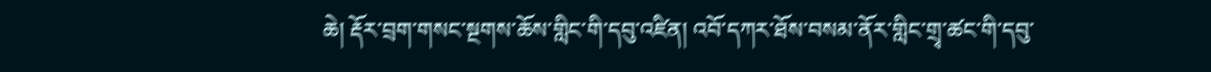ཆེ། རྡོར་བྲག་གསང་སྔགས་ཆོས་གླིང་གི་དབུ་འཛིན། འབོ་དཀར་ཐོས་བསམ་ནོར་གླིང་གྲྭ་ཚང་གི་དབུ་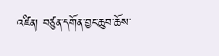འཛིན། བཙུན་དགོན་བྱང་ཆུབ་ཆོས་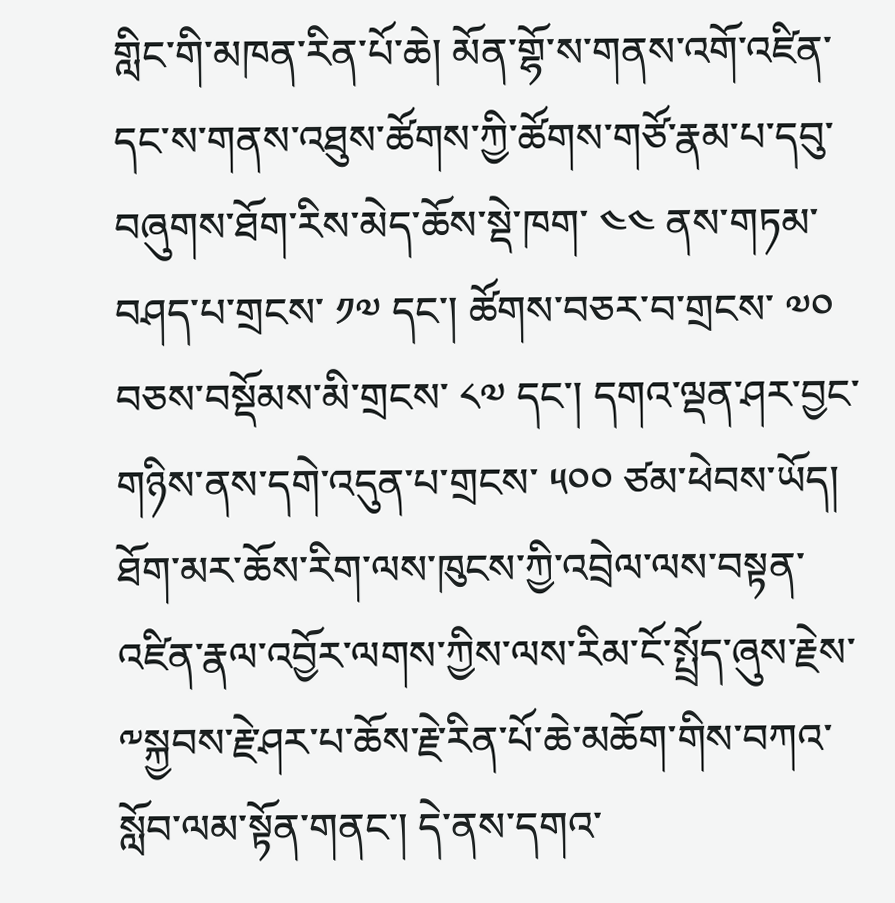གླིང་གི་མཁན་རིན་པོ་ཆེ། མོན་གྷོ་ས་གནས་འགོ་འཛིན་དང་ས་གནས་འཐུས་ཚོགས་ཀྱི་ཚོགས་གཙོ་རྣམ་པ་དབུ་བཞུགས་ཐོག་རིས་མེད་ཆོས་སྡེ་ཁག་ ༤༤ ནས་གཏམ་བཤད་པ་གྲངས་ ༡༧ དང་། ཚོགས་བཅར་བ་གྲངས་ ༧༠ བཅས་བསྡོམས་མི་གྲངས་ ༨༧ དང་། དགའ་ལྡན་ཤར་བྱང་གཉིས་ནས་དགེ་འདུན་པ་གྲངས་ ༥༠༠ ཙམ་ཕེབས་ཡོད།
ཐོག་མར་ཆོས་རིག་ལས་ཁུངས་ཀྱི་འབྲེལ་ལས་བསྟན་འཛིན་རྣལ་འབྱོར་ལགས་ཀྱིས་ལས་རིམ་ངོ་སྤྲོད་ཞུས་རྗེས་༸སྐྱབས་རྗེ་ཤར་པ་ཆོས་རྗེ་རིན་པོ་ཆེ་མཆོག་གིས་བཀའ་སློབ་ལམ་སྟོན་གནང་། དེ་ནས་དགའ་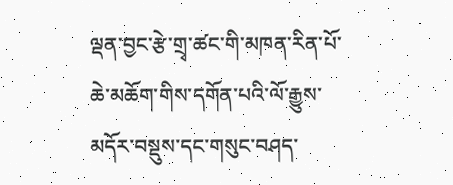ལྡན་བྱང་རྩེ་གྲྭ་ཚང་གི་མཁན་རིན་པོ་ཆེ་མཆོག་གིས་དགོན་པའི་ལོ་རྒྱུས་མདོར་བསྡུས་དང་གསུང་བཤད་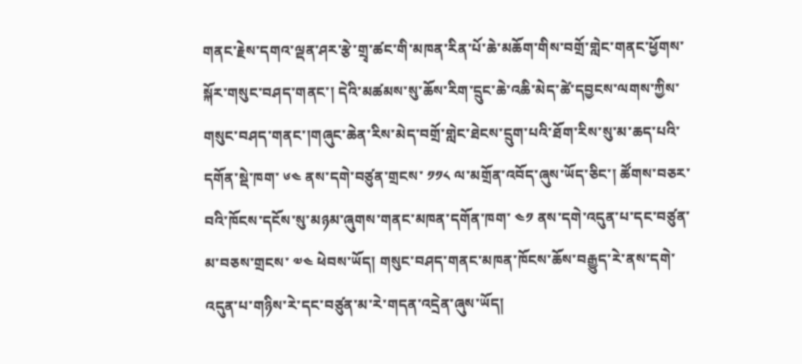གནང་རྗེས་དགའ་ལྡན་ཤར་རྩེ་གྲྭ་ཚང་གི་མཁན་རིན་པོ་ཆེ་མཆོག་གིས་བགྲོ་གླེང་གནང་ཕྱོགས་སྐོར་གསུང་བཤད་གནང་། དེའི་མཚམས་སུ་ཆོས་རིག་དྲུང་ཆེ་འཆི་མེད་ཚེ་དབྱངས་ལགས་ཀྱིས་གསུང་བཤད་གནང་།གཞུང་ཆེན་རིས་མེད་བགྲོ་གླེང་ཐེངས་དྲུག་པའི་ཐོག་རིས་སུ་མ་ཆད་པའི་དགོན་སྡེ་ཁག་ ༦༤ ནས་དགེ་བཙུན་གྲངས་ ༡༡༨ ལ་མགྲོན་འབོད་ཞུས་ཡོད་ཅིང་། ཚོགས་བཅར་བའི་ཁོངས་དངོས་སུ་མཉམ་ཞུགས་གནང་མཁན་དགོན་ཁག་ ༤༡ ནས་དགེ་འདུན་པ་དང་བཙུན་མ་བཅས་གྲངས་ ༧༤ ཕེབས་ཡོད། གསུང་བཤད་གནང་མཁན་ཁོངས་ཆོས་བརྒྱུད་རེ་ནས་དགེ་འདུན་པ་གཉིས་རེ་དང་བཙུན་མ་རེ་གདན་འདྲེན་ཞུས་ཡོད།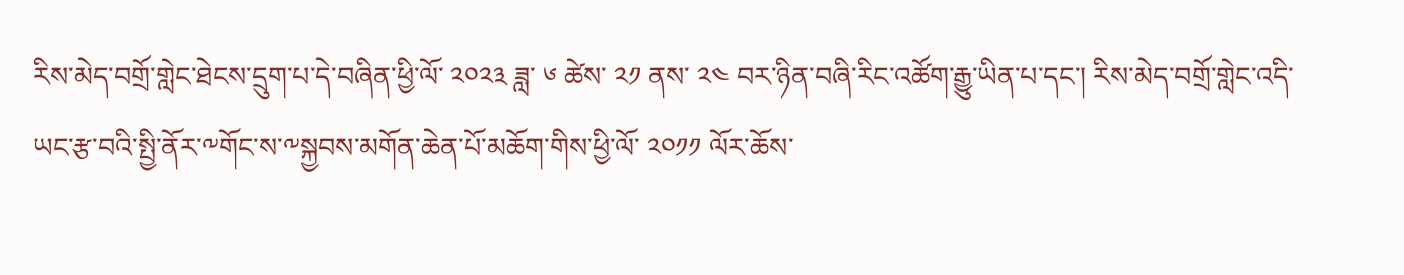རིས་མེད་བགྲོ་གླེང་ཐེངས་དྲུག་པ་དེ་བཞིན་ཕྱི་ལོ་ ༢༠༢༣ ཟླ་ ༦ ཚེས་ ༢༡ ནས་ ༢༤ བར་ཉིན་བཞི་རིང་འཚོག་རྒྱུ་ཡིན་པ་དང་། རིས་མེད་བགྲོ་གླེང་འདི་ཡང་རྩ་བའི་སྤྱི་ནོར་༸གོང་ས་༸སྐྱབས་མགོན་ཆེན་པོ་མཆོག་གིས་ཕྱི་ལོ་ ༢༠༡༡ ལོར་ཆོས་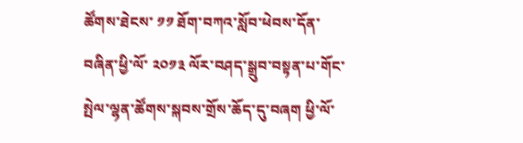ཚོགས་ཐེངས་ ༡༡ ཐོག་བཀའ་སློབ་ཕེབས་དོན་བཞིན་ཕྱི་ལོ་ ༢༠༡༣ ལོར་བཤད་སྒྲུབ་བསྟན་པ་གོང་སྤེལ་ལྷན་ཚོགས་སྐབས་གྲོས་ཆོད་དུ་བཞག ཕྱི་ལོ་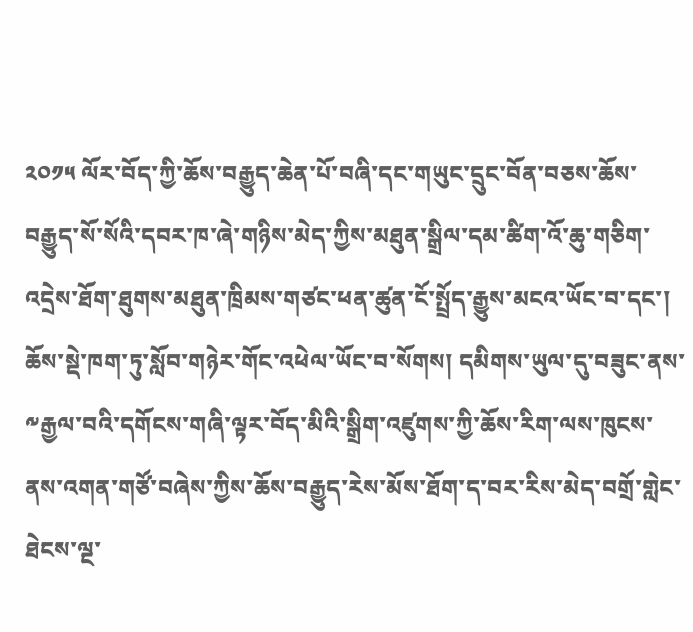༢༠༡༥ ལོར་བོད་ཀྱི་ཆོས་བརྒྱུད་ཆེན་པོ་བཞི་དང་གཡུང་དྲུང་བོན་བཅས་ཆོས་བརྒྱུད་སོ་སོའི་དབར་ཁ་ཞེ་གཉིས་མེད་ཀྱིས་མཐུན་སྒྲིལ་དམ་ཚིག་འོ་ཆུ་གཅིག་འདྲེས་ཐོག་ཐུགས་མཐུན་ཁྲིམས་གཙང་ཕན་ཚུན་ངོ་སྤྲོད་རྒྱུས་མངའ་ཡོང་བ་དང་། ཆོས་སྡེ་ཁག་ཏུ་སློབ་གཉེར་གོང་འཕེལ་ཡོང་བ་སོགས། དམིགས་ཡུལ་དུ་བཟུང་ནས་༸རྒྱལ་བའི་དགོངས་གཞི་ལྟར་བོད་མིའི་སྒྲིག་འཛུགས་ཀྱི་ཆོས་རིག་ལས་ཁུངས་ནས་འགན་གཙོ་བཞེས་ཀྱིས་ཆོས་བརྒྱུད་རེས་མོས་ཐོག་ད་བར་རིས་མེད་བགྲོ་གླེང་ཐེངས་ལྔ་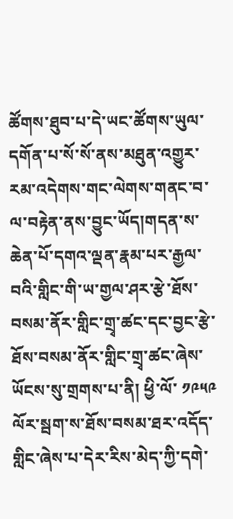ཚོགས་ཐུབ་པ་དེ་ཡང་ཚོགས་ཡུལ་དགོན་པ་སོ་སོ་ནས་མཐུན་འགྱུར་རམ་འདེགས་གང་ལེགས་གནང་བ་ལ་བརྟེན་ནས་བྱུང་ཡོད།གདན་ས་ཆེན་པོ་དགའ་ལྡན་རྣམ་པར་རྒྱལ་བའི་གླིང་གི་ཡ་གྱལ་ཤར་རྩེ་ཐོས་བསམ་ནོར་གླིང་གྲྭ་ཚང་དང་བྱང་རྩེ་ཐོས་བསམ་ནོར་གླིང་གྲྭ་ཚང་ཞེས་ཡོངས་སུ་གྲགས་པ་ནི། ཕྱི་ལོ་ ༡༩༥༩ ལོར་སྦག་ས་ཐོས་བསམ་ཐར་འདོད་གླིང་ཞེས་པ་དེར་རིས་མེད་ཀྱི་དགེ་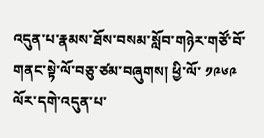འདུན་པ་རྣམས་ཐོས་བསམ་སློབ་གཉེར་གཙོ་བོ་གནང་སྟེ་ལོ་བཅུ་ཙམ་བཞུགས། ཕྱི་ལོ་ ༡༩༦༩ ལོར་དགེ་འདུན་པ་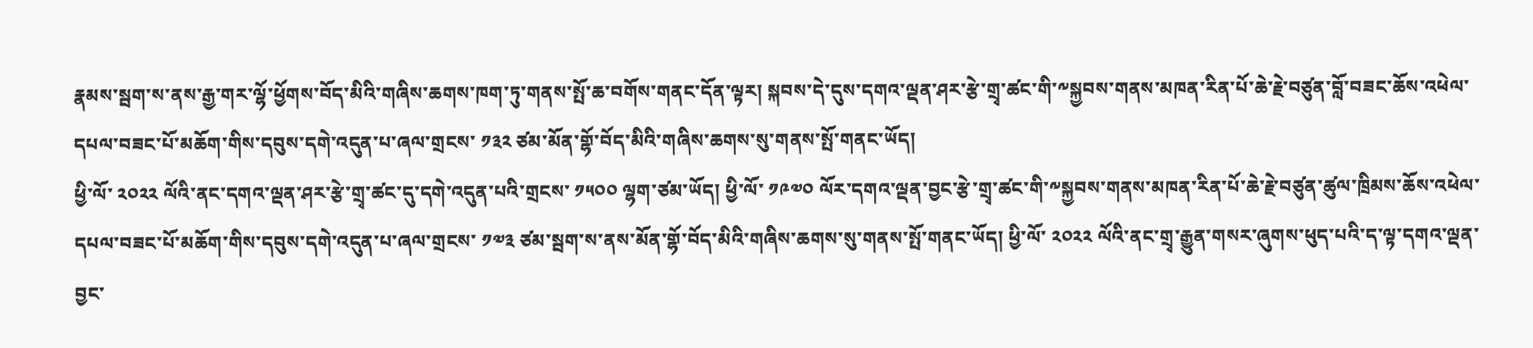རྣམས་སྦག་ས་ནས་རྒྱ་གར་ལྷོ་ཕྱོགས་བོད་མིའི་གཞིས་ཆགས་ཁག་ཏུ་གནས་སྤོ་ཆ་བགོས་གནང་དོན་ལྟར། སྐབས་དེ་དུས་དགའ་ལྡན་ཤར་རྩེ་གྲྭ་ཚང་གི་༸སྐྱབས་གནས་མཁན་རིན་པོ་ཆེ་རྗེ་བཙུན་བློ་བཟང་ཆོས་འཕེལ་དཔལ་བཟང་པོ་མཆོག་གིས་དབུས་དགེ་འདུན་པ་ཞལ་གྲངས་ ༡༣༢ ཙམ་མོན་གྷོ་བོད་མིའི་གཞིས་ཆགས་སུ་གནས་སྤོ་གནང་ཡོད།
ཕྱི་ལོ་ ༢༠༢༢ ལོའི་ནང་དགའ་ལྡན་ཤར་རྩེ་གྲྭ་ཚང་དུ་དགེ་འདུན་པའི་གྲངས་ ༡༥༠༠ ལྷག་ཙམ་ཡོད། ཕྱི་ལོ་ ༡༩༧༠ ལོར་དགའ་ལྡན་བྱང་རྩེ་གྲྭ་ཚང་གི་༸སྐྱབས་གནས་མཁན་རིན་པོ་ཆེ་རྗེ་བཙུན་ཚུལ་ཁྲིམས་ཆོས་འཕེལ་དཔལ་བཟང་པོ་མཆོག་གིས་དབུས་དགེ་འདུན་པ་ཞལ་གྲངས་ ༡༧༣ ཙམ་སྦག་ས་ནས་མོན་གྷོ་བོད་མིའི་གཞིས་ཆགས་སུ་གནས་སྤོ་གནང་ཡོད། ཕྱི་ལོ་ ༢༠༢༢ ལོའི་ནང་གྲྭ་རྒྱུན་གསར་ཞུགས་ཕུད་པའི་ད་ལྟ་དགའ་ལྡན་བྱང་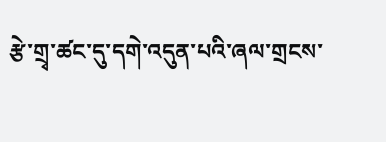རྩེ་གྲྭ་ཚང་དུ་དགེ་འདུན་པའི་ཞལ་གྲངས་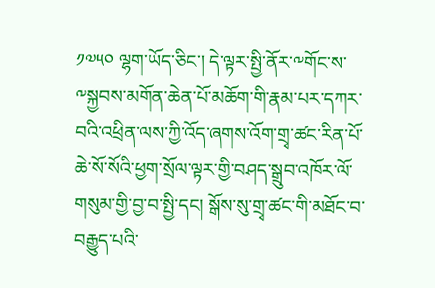༡༧༥༠ ལྷག་ཡོད་ཅིང་། དེ་ལྟར་སྤྱི་ནོར་༸གོང་ས་༸སྐྱབས་མགོན་ཆེན་པོ་མཆོག་གི་རྣམ་པར་དཀར་བའི་འཕྲིན་ལས་ཀྱི་འོད་ཞགས་འོག་གྲྭ་ཚང་རིན་པོ་ཆེ་སོ་སོའི་ཕྱག་སྲོལ་ལྟར་གྱི་བཤད་སྒྲུབ་འཁོར་ལོ་གསུམ་གྱི་བྱ་བ་སྤྱི་དང། སྒོས་སུ་གྲྭ་ཚང་གི་མཐོང་བ་བརྒྱུད་པའི་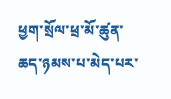ཕྱག་སྲོལ་ཕྲ་མོ་ཚུན་ཆད་ཉམས་པ་མེད་པར་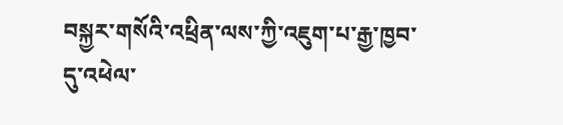བསྐྱར་གསོའི་འཕྲིན་ལས་ཀྱི་འཇུག་པ་རྒྱ་ཁྱབ་དུ་འཕེལ་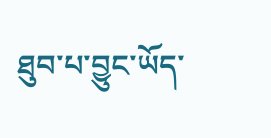ཐུབ་པ་བྱུང་ཡོད་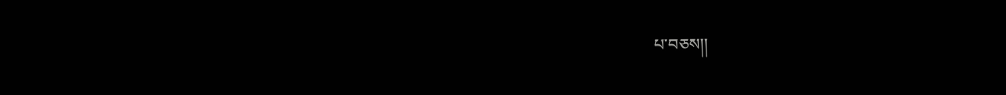པ་བཅས།།